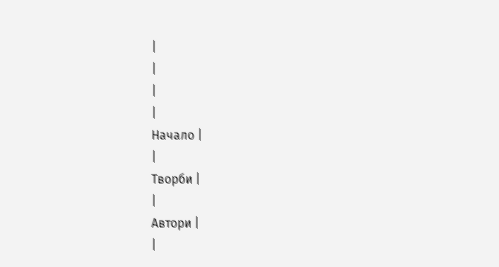|
|
|
|
Начало |
|
Творби |
|
Автори |
|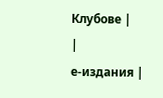Клубове |
|
е-издания |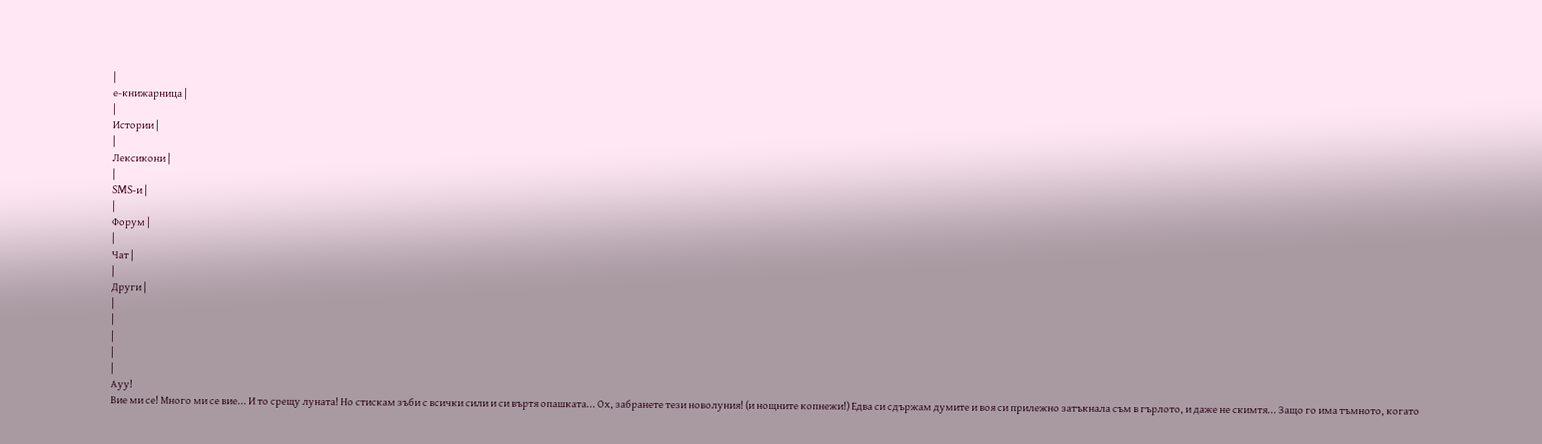|
е-книжарница |
|
Истории |
|
Лексикони |
|
SMS-и |
|
Форум |
|
Чат |
|
Други |
|
|
|
|
|
Ауу!
Вие ми се! Много ми се вие... И то срещу луната! Но стискам зъби с всички сили и си въртя опашката... Ох, забранете тези новолуния! (и нощните копнежи!) Едва си сдържам думите и воя си прилежно затъкнала съм в гърлото, и даже не скимтя... Защо го има тъмното, когато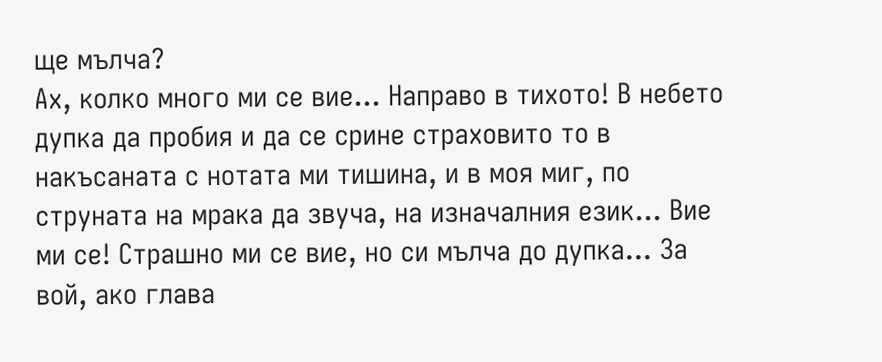ще мълча?
Ах, колко много ми се вие... Направо в тихото! В небето дупка да пробия и да се срине страховито то в накъсаната с нотата ми тишина, и в моя миг, по струната на мрака да звуча, на изначалния език... Вие ми се! Страшно ми се вие, но си мълча до дупка... За вой, ако глава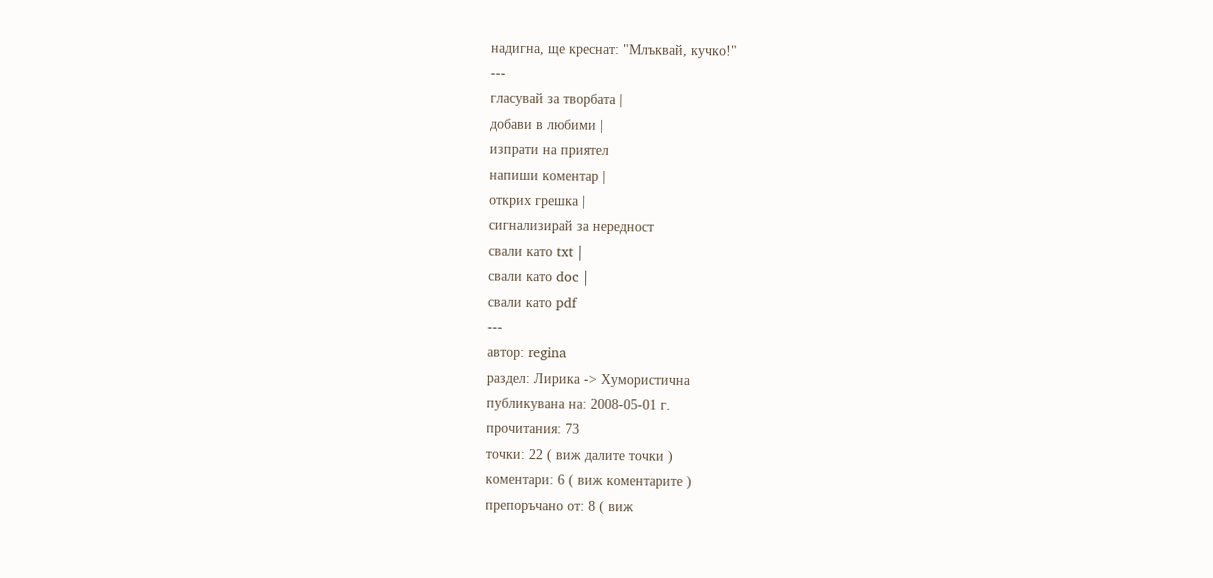надигна, ще креснат: "Млъквай, кучко!"
---
гласувай за творбата |
добави в любими |
изпрати на приятел
напиши коментар |
открих грешка |
сигнализирай за нередност
свали като txt |
свали като doc |
свали като pdf
---
автор: regina
раздел: Лирика -> Хумористична
публикувана на: 2008-05-01 г.
прочитания: 73
точки: 22 ( виж далите точки )
коментари: 6 ( виж коментарите )
препоръчано от: 8 ( виж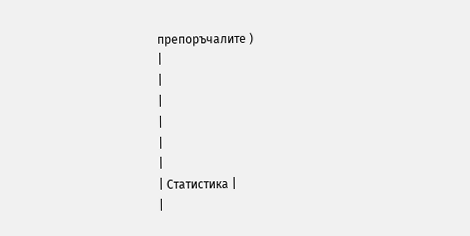препоръчалите )
|
|
|
|
|
|
| Статистика |
|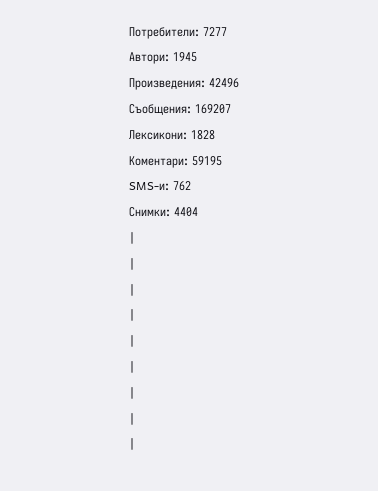Потребители: 7277
Автори: 1945
Произведения: 42496
Съобщения: 169207
Лексикони: 1828
Коментари: 59195
SMS-и: 762
Снимки: 4404
|
|
|
|
|
|
|
|
|